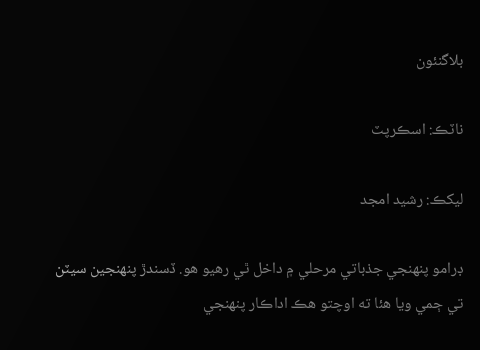بلاگنئون

ناٽڪ: اسڪرپٽ

ليکڪ: رشيد امجد

ڊرامو پنهنجي جذباتي مرحلي ۾ داخل ٿي رهيو هو. ڏسندڙ پنهنجين سيٽن تي ڄمي ويا هئا ته اوچتو هڪ اداڪار پنهنجي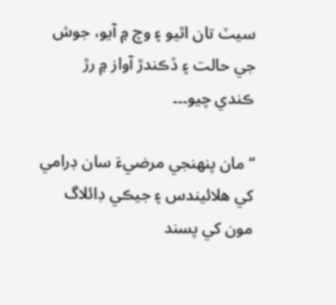سيٽ تان اٿيو ۽ وچ ۾ آيو، جوش جي حالت ۽ ڏڪندڙ آواز ۾ رڙ ڪندي چيو۔۔۔

“مان پنهنجي مرضيءَ سان ڊرامي کي هلائيندس ۽ جيڪي ڊائلاگ مون کي پسند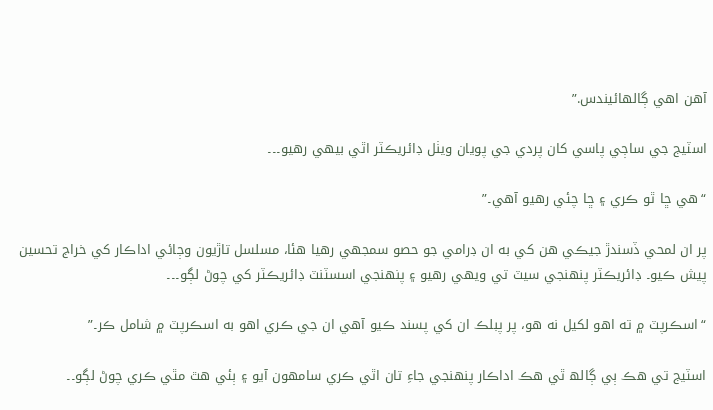آهن اهي ڳالهائيندس.”

اسٽيج جي ساڄي پاسي کان پردي جي پويان ويٺل ڊائريڪٽر اٿي بيهي رهيو۔۔۔

“هي ڇا ٿو ڪري ۽ ڇا چئي رهيو آهي۔”

پر ان لمحي ڏسندڙ جيڪي هن کي به ان ڊرامي جو حصو سمجهي رهيا هئا، مسلسل تاڙيون وڄائي اداڪار کي خراج تحسين پيش ڪيو۔ ڊائريڪٽر پنهنجي سيٽ تي ويهي رهيو ۽ پنهنجي اسسٽنٽ ڊائريڪٽر کي چوڻ لڳو۔۔۔

“اسڪرپٽ ۾ ته اهو لکيل نه هو، پر پبلڪ ان کي پسند ڪيو آهي ان جي ڪري اهو به اسڪرپٽ ۾ شامل ڪر۔”

اسٽيج تي هڪ ٻي ڳالھ ٿي هڪ اداڪار پنهنجي جاءِ تان اٿي ڪري سامهون آيو ۽ ٻئي هٿ مٿي ڪري چوڻ لڳو۔۔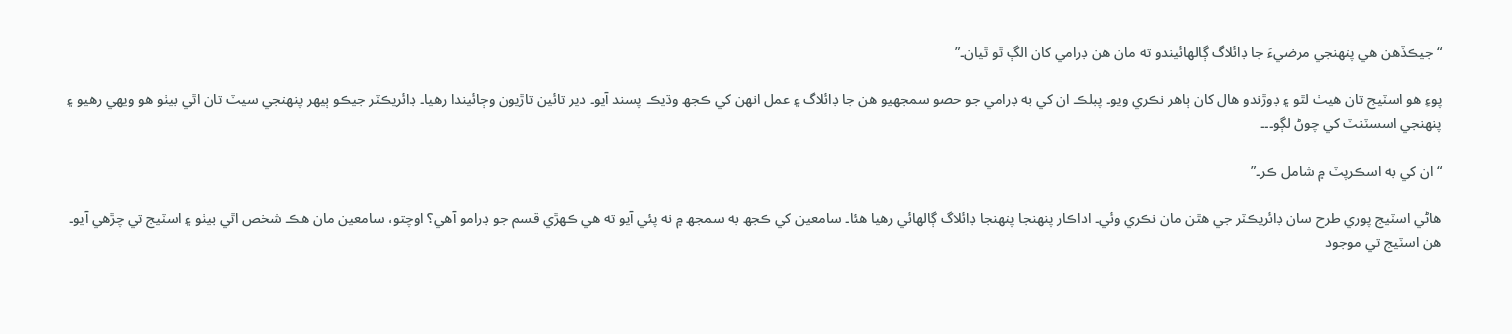“جيڪڏهن هي پنهنجي مرضيءَ جا ڊائلاگ ڳالهائيندو ته مان هن ڊرامي کان الڳ ٿو ٿيان۔”

پوءِ هو اسٽيج تان هيٺ لٿو ۽ ڊوڙندو هال کان ٻاهر نڪري ويو۔ پبلڪ ان کي به ڊرامي جو حصو سمجهيو هن جا ڊائلاگ ۽ عمل انهن کي ڪجھ وڌيڪ پسند آيو۔ دير تائين تاڙيون وڄائيندا رهيا۔ ڊائريڪٽر جيڪو ٻيهر پنهنجي سيٽ تان اٿي بيٺو هو ويهي رهيو ۽ پنهنجي اسسٽنٽ کي چوڻ لڳو۔۔۔

“ان کي به اسڪرپٽ ۾ شامل ڪر۔”

هاڻي اسٽيج پوري طرح سان ڊائريڪٽر جي هٿن مان نڪري وئي۔ اداڪار پنهنجا پنهنجا ڊائلاگ ڳالهائي رهيا هئا۔ سامعين کي ڪجھ به سمجھ ۾ نه پئي آيو ته هي ڪهڙي قسم جو ڊرامو آهي؟ اوچتو، سامعين مان هڪ شخص اٿي بيٺو ۽ اسٽيج تي چڙهي آيو۔ هن اسٽيج تي موجود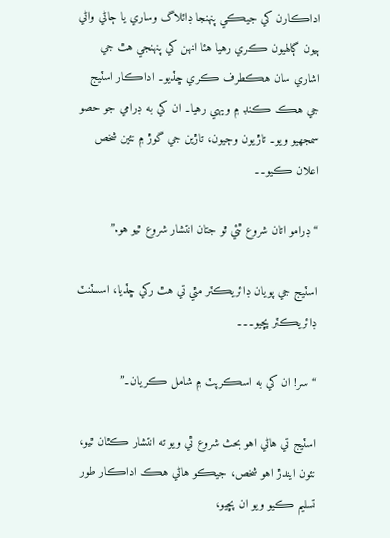اداڪارن کي جيڪي پنهنجا ڊائلاگ وساري يا ڄاڻي واڻي ٻيون ڳالهيون ڪري رهيا هئا انهن کي پنهنجي هٿ جي اشاري سان هڪطرف ڪري ڇڏيو۔ اداڪار اسٽيج جي هڪ ڪنڊ ۾ ويهي رهيا۔ ان کي به ڊرامي جو حصو سمجهيو ويو۔ تاڙيون وڄيون، تاڙين جي گوڙ ۾ نئين شخص اعلان ڪيو۔۔

“ڊرامو اتان شروع ٿئي ٿو جتان انتشار شروع ٿيو هو.”

اسٽيج جي پويان ڊائريڪٽر مٿي تي هٿ رکي ڇڏيا، اسسٽنٽ ڊائريڪٽر پڇيو۔۔۔

“سر! ان کي به اسڪرپٽ ۾ شامل ڪريان۔”

اسٽيج تي هاڻي اهو بحث شروع ٿي ويو ته انتشار ڪٿان ٿيو، نئون ايندڙ اهو شخص، جيڪو هاڻي هڪ اداڪار طور تسليم ڪيو ويو ان پڇيو،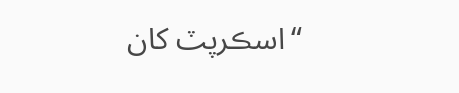“اسڪرپٽ کان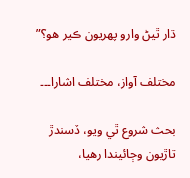ڌار ٿيڻ وارو پهريون ڪير هو؟”

مختلف آواز، مختلف اشارا۔۔۔

بحث شروع ٿي ويو، ڏسندڙ تاڙيون وڄائيندا رهيا،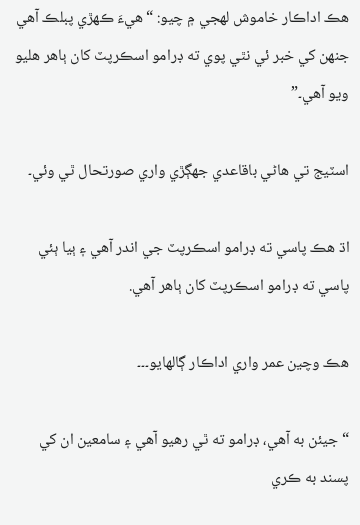هڪ اداڪار خاموش لهجي ۾ چيو: “هيءَ ڪهڙي پبلڪ آهي جنهن کي خبر ئي نٿي پوي ته ڊرامو اسڪرپٽ کان ٻاهر هليو ويو آهي۔”

اسٽيج تي هاڻي باقاعدي جهڳڙي واري صورتحال ٿي وئي۔

اڌ هڪ پاسي ته ڊرامو اسڪرپٽ جي اندر آهي ۽ ٻيا ٻئي پاسي ته ڊرامو اسڪرپٽ کان ٻاهر آهي.

هڪ وچين عمر واري اداڪار ڳالهايو۔۔۔

“جيئن به آهي، ڊرامو ته ٿي رهيو آهي ۽ سامعين ان کي پسند به ڪري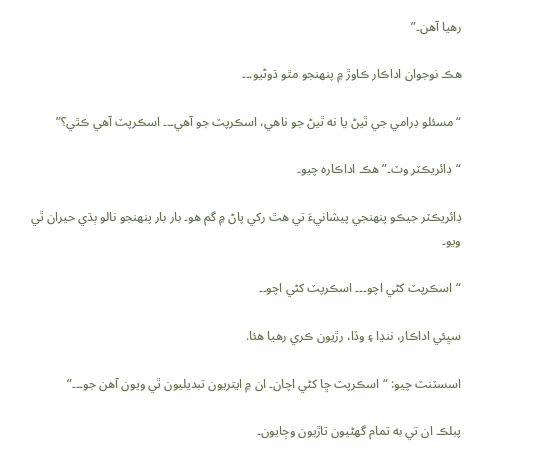رهيا آهن۔”

هڪ نوجوان اداڪار ڪاوڙ ۾ پنهنجو مٿو ڌوڻيو.۔۔

“مسئلو ڊرامي جي ٿيڻ يا نه ٿيڻ جو ناهي، اسڪرپٽ جو آهي۔۔۔ اسڪرپٽ آهي ڪٿي؟”

“ڊائريڪٽر وٽ۔” هڪ اداڪاره چيو۔

ڊائريڪٽر جيڪو پنهنجي پيشانيءَ تي هٿ رکي پاڻ ۾ گم هو۔ بار بار پنهنجو نالو ٻڌي حيران ٿي ويو۔

“اسڪرپٽ کڻي اچو۔۔۔ اسڪرپٽ کڻي اچو۔۔

سڀئي اداڪار، ننڍا ۽ وڏا، رڙيون ڪري رهيا هئا.

اسسٽنٽ چيو: “اسڪرپٽ ڇا کڻي اچان۔ ان ۾ ايتريون تبديليون ٿي ويون آهن جو۔۔۔”

پبلڪ ان تي به تمام گهڻيون تاڙيون وڄايون۔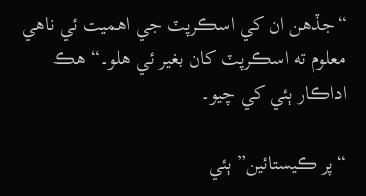“جڏهن ان کي اسڪرپٽ جي اهميت ئي ناهي معلوم ته اسڪرپٽ کان بغير ئي هلو۔“ هڪ اداڪار ٻئي کي چيو۔

“پر ڪيستائين” ٻئي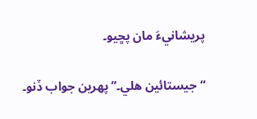پريشانيءَ مان پڇيو۔

“جيستائين هلي۔” پهرين جواب ڏنو۔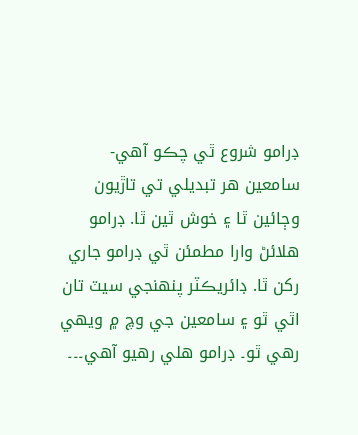ڊرامو شروع ٿي چڪو آهي- سامعين هر تبديلي تي تاڙيون وڄائين ٿا ۽ خوش ٿين ٿا. ڊرامو هلائڻ وارا مطمئن ٿي ڊرامو جاري رکن ٿا. ڊائريڪٽر پنهنجي سيٽ تان اٿي ٿو ۽ سامعين جي وچ ۾ ويهي رهي ٿو۔ ڊرامو هلي رهيو آهي۔۔۔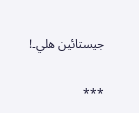جيستائين هلي۔!

***